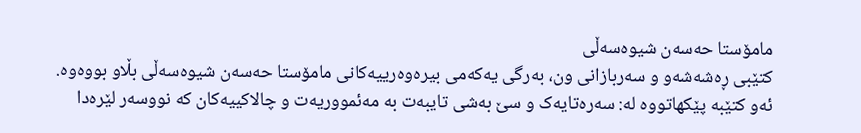مامۆستا حەسەن شیوەسەڵی
کتێبی ڕەشەشەو و سەربازانی ون، بەرگی یەکەمی بیرەوەرییەکانی مامۆستا حەسەن شیوەسەڵی بڵاو بووەوە.
ئەو کتێبە پێکهاتووە لە: سەرەتایەک و سێ بەشی تایبەت بە مەئمووریەت و چالاکییەکان کە نووسەر لێرەدا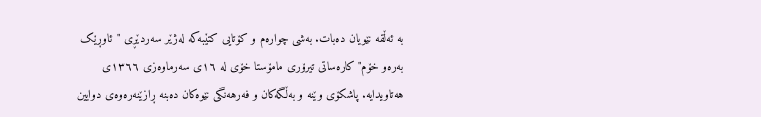بە ئەڵقە نێویان دەبات. بەشی چوارەم و کۆتایی کتێبەکە لەژێر سەردێڕی "ئاوڕێک بەرەو خۆم" کارەساتی تیرۆری مامۆستا خۆی لە ١٦ی سەرماوەزی ١٣٦٦ی هەتاویدایە. پاشکۆی وێنە و بەڵگەکان و فەرهەنگی نێوەکان دەبنە ڕازێنەرەوەی دوایین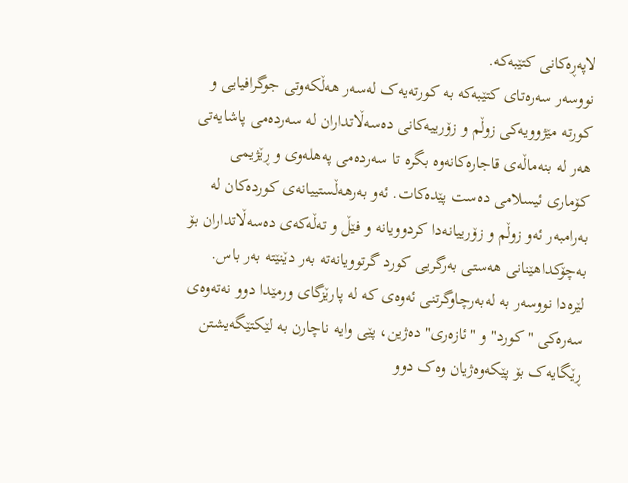لاپەڕەکانی کتێبەکە.
نووسەر سەرەتای کتێبەکە بە کورتەیەک لەسەر هەڵکەوتی جوگرافیایی و کورتە مێژوویەکی زوڵم و زۆرییەکانی دەسەڵاتداران لە سەردەمی پاشایەتی هەر لە بنەماڵەی قاجارەکانەوە بگرە تا سەردەمی پەهلەوی و ڕێژیمی کۆماری ئیسلامی دەست پێدەکات. ئەو بەرهەڵستییانەی کوردەکان لە بەرامبەر ئەو زوڵم و زۆرییانەدا کردوویانە و فێڵ و تەڵەکەی دەسەڵاتداران بۆ بەچۆکداهێنانی هەستی بەرگریی کورد گرتوویانەتە بەر دێنێتە بەر باس. لێرەدا نووسەر بە لەبەرچاوگرتنی ئەوەی کە لە پارێزگای ورمێدا دوو نەتەوەی سەرەکی "کورد" و "ئازەری" دەژین، پێی وایە ناچارن بە لێکتێگەیشتن ڕێگایەک بۆ پێکەوەژیان وەک دوو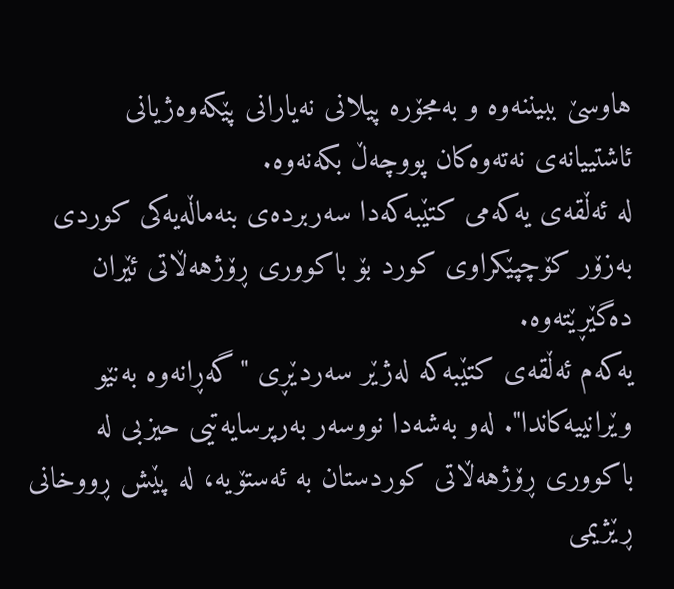هاوسێ ببیننەوە و بەمجۆرە پیلانی نەیارانی پێکەوەژیانی ئاشتییانەی نەتەوەکان پووچەڵ بکەنەوە.
لە ئەڵقەی یەکەمی کتێبەکەدا سەربردەی بنەماڵەیەکی کوردی بەزۆر کۆچپێکراوی کورد بۆ باکووری ڕۆژهەڵاتی ئێران دەگێڕێتەوە.
یەکەم ئەڵقەی کتێبەکە لەژێر سەردێڕی "گەڕانەوە بەنێو وێرانییەکاندا". لەو بەشەدا نووسەر بەرپرسایەتیی حیزبی لە باکووری ڕۆژهەڵاتی کوردستان بە ئەستۆیە، لە پێش ڕووخانی ڕێژیمی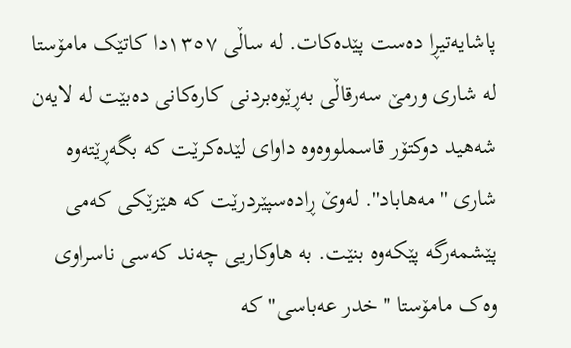پاشایەتیڕا دەست پێدەکات. لە ساڵی ١٣٥٧دا کاتێک مامۆستا لە شاری ورمێ سەرقاڵی بەڕێوەبردنی کارەکانی دەبێت لە لایەن شەهید دوکتۆر قاسملووەوە داوای لێدەکرێت کە بگەڕێتەوە شاری ''مەهاباد''. لەوێ ڕادەسپێردرێت کە هێزێکی کەمی پێشمەرگە پێکەوە بنێت. بە هاوکاریی چەند کەسی ناسراوی وەک مامۆستا ''خدر عەباسی" کە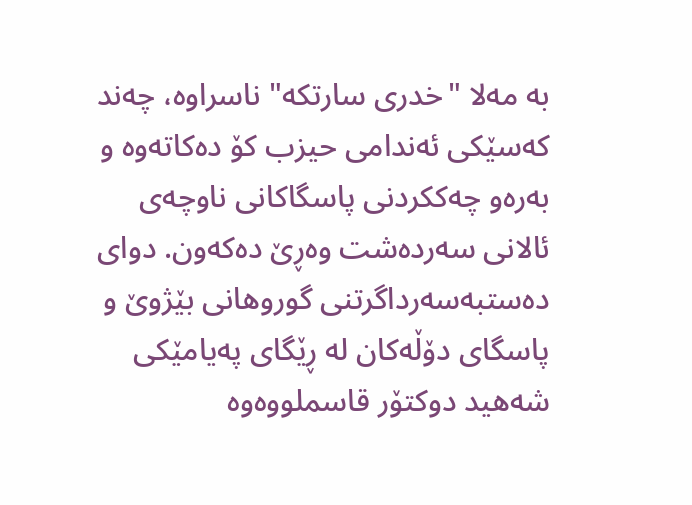بە مەلا "خدری سارتکە" ناسراوە، چەند کەسێکی ئەندامی حیزب کۆ دەکاتەوە و بەرەو چەککردنی پاسگاکانی ناوچەی ئالانی سەردەشت وەڕێ دەکەون. دوای دەستبەسەرداگرتنی گوروهانی بێژوێ و پاسگای دۆڵەکان لە ڕێگای پەیامێکی شەهید دوکتۆر قاسملووەوە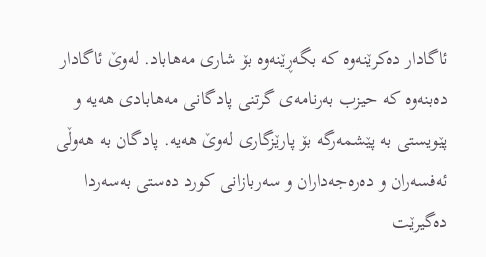ئاگادار دەکرێنەوە کە بگەڕێنەوە بۆ شاری مەهاباد. لەوێ ئاگادار دەبنەوە کە حیزب بەرنامەی گرتنی پادگانی مەهابادی هەیە و پێویستی بە پێشمەرگە بۆ پارێزگاری لەوێ هەیە. پادگان بە هەوڵی ئەفسەران و دەرەجەداران و سەربازانی کورد دەستی بەسەردا دەگیرێت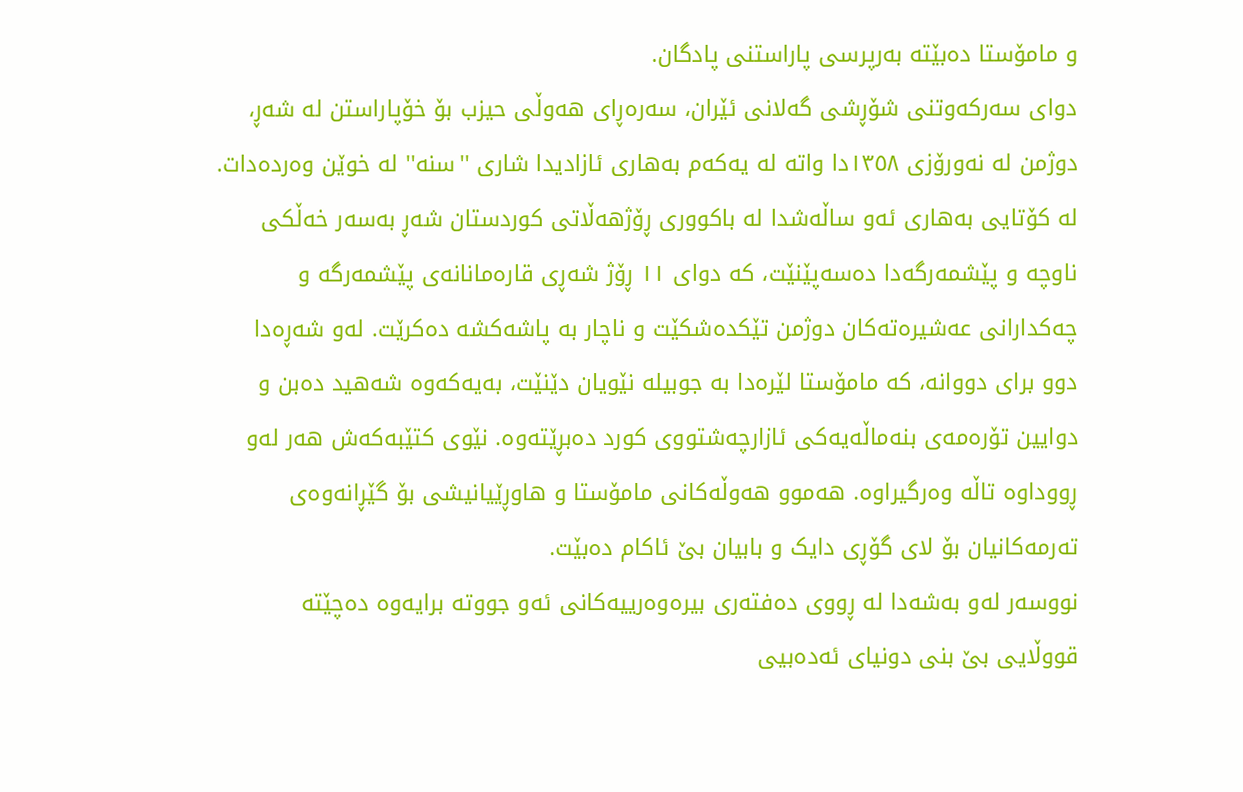و مامۆستا دەبێتە بەرپرسی پاراستنی پادگان.
دوای سەرکەوتنی شۆڕشی گەلانی ئێران، سەرەڕای هەوڵی حیزب بۆ خۆپاراستن لە شەڕ، دوژمن لە نەورۆزی ١٣٥٨دا واتە لە یەکەم بەهاری ئازادیدا شاری ''سنە'' لە خوێن وەردەدات. لە کۆتایی بەهاری ئەو ساڵەشدا لە باکووری ڕۆژهەڵاتی کوردستان شەڕ بەسەر خەڵکی ناوچە و پێشمەرگەدا دەسەپێنێت، کە دوای ١١ ڕۆژ شەڕی قارەمانانەی پێشمەرگە و چەکدارانی عەشیرەتەکان دوژمن تێکدەشکێت و ناچار بە پاشەکشە دەکرێت. لەو شەڕەدا دوو برای دووانە، کە مامۆستا لێرەدا بە جوبیلە نێویان دێنێت، بەیەکەوە شەهید دەبن و دوایین تۆرەمەی بنەماڵەیەکی ئازارچەشتووی کورد دەبڕێتەوە. نێوی کتێبەکەش هەر لەو ڕووداوە تاڵە وەرگیراوە. هەموو هەوڵەکانی مامۆستا و هاوڕێیانیشی بۆ گێڕانەوەی تەرمەکانیان بۆ لای گۆڕی دایک و بابیان بێ ئاکام دەبێت.
نووسەر لەو بەشەدا لە ڕووی دەفتەری بیرەوەرییەکانی ئەو جووتە برایەوە دەچێتە قووڵایی بێ بنی دونیای ئەدەبیی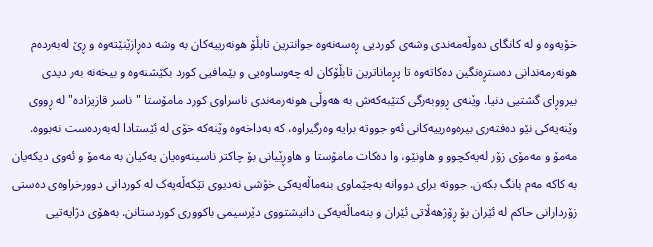خۆیەوە و لە کانگای دەوڵەمەندی وشەی کوردیی ڕەسەنەوە جوانترین تابڵۆ هونەرییەکان بە وشە دەڕازێنێتەوە و ڕێ لەبەردەم هونەرمەندانی دەستڕەنگین دەکاتەوە تا پڕماناترین تابڵۆکان لە چەوساوەیی و بێمافیی کورد بکێشنەوە و بیخەنە بەر دیدی بیروڕای گشتیی دنیا. وێنەی ڕووبەرگی کتێبەکەش بە هەوڵی هونەرمەندی ناسراوی کورد مامۆستا "ناسر قازیزادە" لە ڕووی وێنەیەکی نێو دەفتەری بیرەوەرییەکانی ئەو جووتە برایە وەرگیراوە، کە بەداخەوە وێنەکە خۆی لە ئێستادا لەبەردەست نەبووە.
مەمۆ و مەمۆی زۆر لەیەکچوو و هاونێو، وا دەکات مامۆستا و هاوڕێیانی بۆ چاکتر ناسینەوەیان یەکیان بە مەمۆ و ئەوی دیکەیان بە کاکە مەم بانگ بکەن. جووتە برای دووانە بەجێماوی بنەماڵەیەکی خۆشی نەدیوی تێکەڵەیەک لە کوردانی دوورخراوەی دەستی زۆردارانی حاکم لە ئێران بۆ ڕۆژهەڵاتی ئێران و بنەماڵەیەکی دانیشتووی دێرسیمی باکووری کوردستانن. بەهۆی دژایەتیی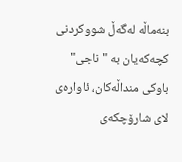بنەماڵە لەگەڵ شووکردنی کچەکەیان بە "ناجی" باوکی منداڵەکان، ئاوارەی لای شارۆچکەی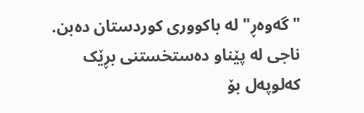"گەوەڕ" لە باکووری کوردستان دەبن. ناجی لە پێناو دەستخستنی بڕێک کەلوپەل بۆ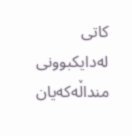کاتی لەدایکبوونی منداڵەکەیان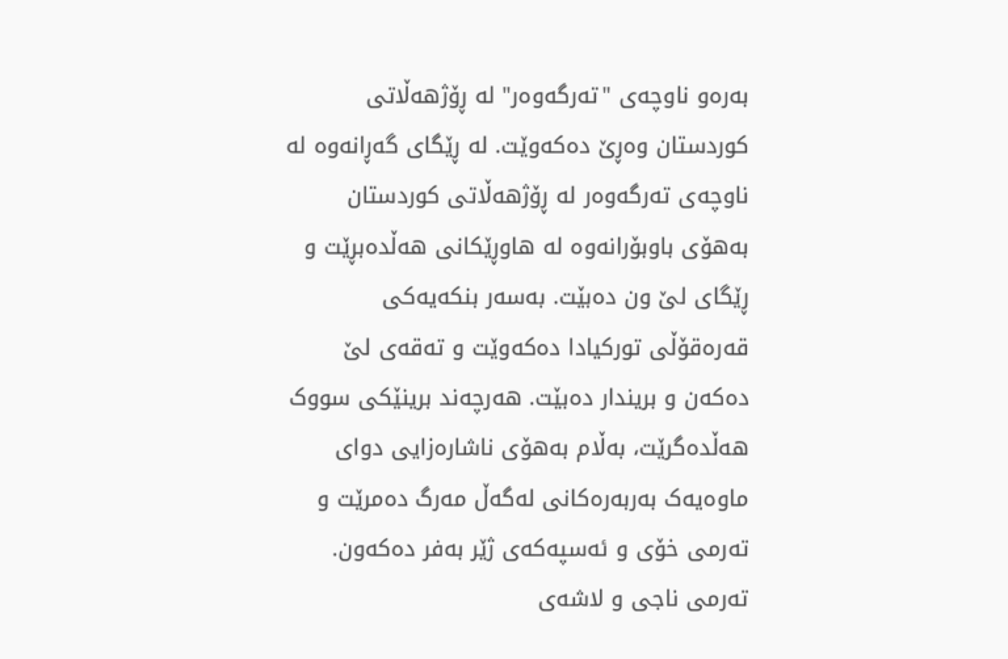بەرەو ناوچەی "تەرگەوەر" لە ڕۆژهەڵاتی کوردستان وەڕێ دەکەوێت. لە ڕێگای گەڕانەوە لە ناوچەی تەرگەوەر لە ڕۆژهەڵاتی کوردستان بەهۆی باوبۆرانەوە لە هاوڕێکانی هەڵدەبڕێت و ڕێگای لێ ون دەبێت. بەسەر بنکەیەکی قەرەقۆڵی تورکیادا دەکەوێت و تەقەی لێ دەکەن و بریندار دەبێت. هەرچەند برینێکی سووک هەڵدەگرێت، بەڵام بەهۆی ناشارەزایی دوای ماوەیەک بەربەرەکانی لەگەڵ مەرگ دەمرێت و تەرمی خۆی و ئەسپەکەی ژێر بەفر دەکەون. تەرمی ناجی و لاشەی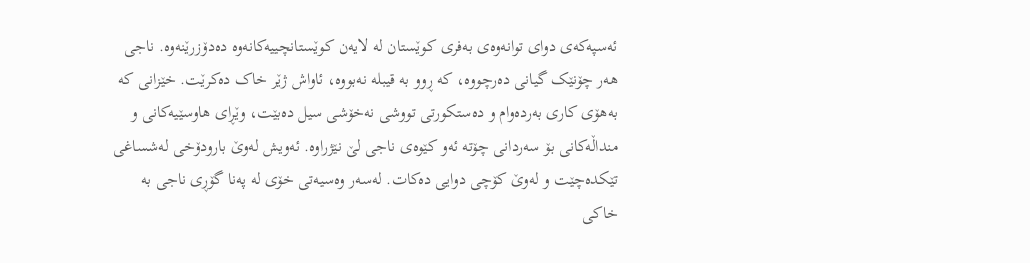ئەسپەکەی دوای توانەوەی بەفری کوێستان لە لایەن کوێستانچییەکانەوە دەدۆزرێنەوە. ناجی هەر چۆنێک گیانی دەرچووە، کە ڕوو بە قیبلە نەبووە، ئاواش ژێر خاک دەکرێت. خێزانی کە بەهۆی کاری بەردەوام و دەستکورتی تووشی نەخۆشی سیل دەبێت، وێڕای هاوسێیەکانی و منداڵەکانی بۆ سەردانی چۆتە ئەو کێوەی ناجی لێ نێژراوە. ئەویش لەوێ بارودۆخی لەشساغی تێکدەچێت و لەوێ کۆچی دوایی دەکات. لەسەر وەسیەتی خۆی لە پەنا گۆڕی ناجی بە خاکی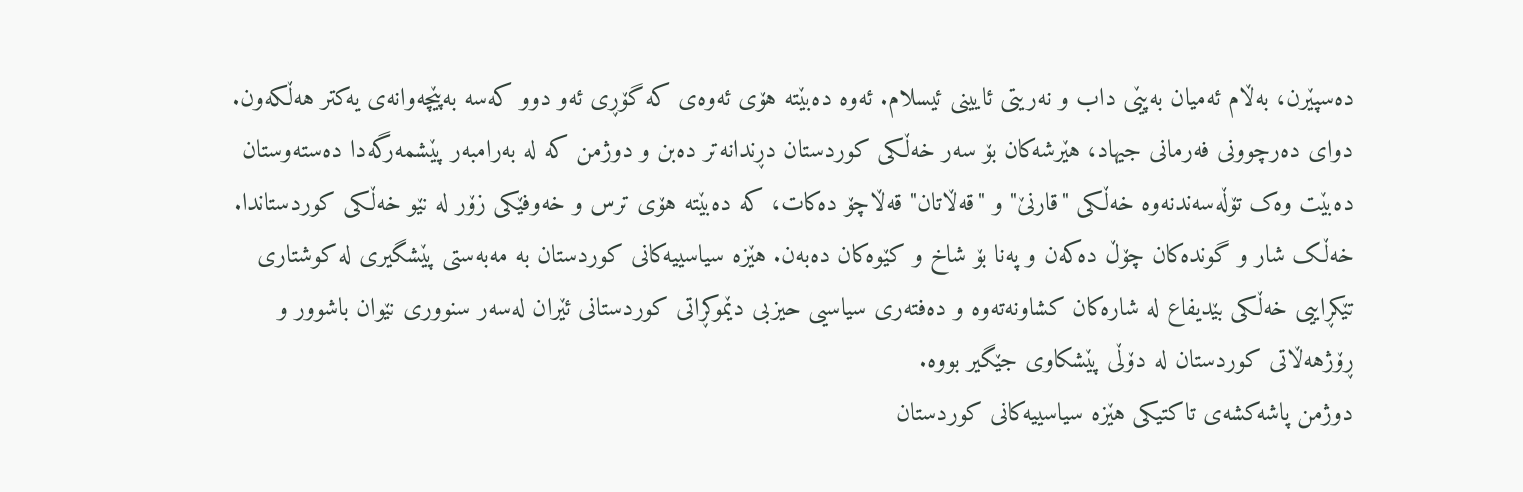دەسپێرن، بەڵام ئەمیان بەپێی داب و نەریتی ئایینی ئیسلام. ئەوە دەبێتە هۆی ئەوەی کە گۆڕی ئەو دوو کەسە بەپێچەوانەی یەکتر هەڵکەون.
دوای دەرچوونی فەرمانی جیهاد، هێرشەکان بۆ سەر خەڵکی کوردستان دڕندانەتر دەبن و دوژمن کە لە بەرامبەر پێشمەرگەدا دەستەوستان دەبێت وەک تۆڵەسەندنەوە خەڵکی "قارنێ" و "قەڵاتان" قەڵاچۆ دەکات، کە دەبێتە هۆی ترس و خەوفێکی زۆر لە نێو خەڵکی کوردستاندا. خەڵک شار و گوندەکان چۆڵ دەکەن و پەنا بۆ شاخ و کێوەکان دەبەن. هێزە سیاسییەکانی کوردستان بە مەبەستی پێشگیری لە کوشتاری تێکڕاییی خەڵکی بێدیفاع لە شارەکان کشاونەتەوە و دەفتەری سیاسیی حیزبی دێموکڕاتی کوردستانی ئێران لەسەر سنووری نێوان باشوور و ڕۆژهەڵاتی کوردستان لە دۆڵی پێشکاوی جێگیر بووە.
دوژمن پاشەکشەی تاکتیکی هێزە سیاسییەکانی کوردستان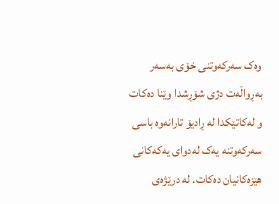وەک سەرکەوتنی خۆی بەسەر بەڕواڵەت دژی شۆڕشدا وێنا دەکات و لەکاتێکدا لە ڕادیۆ تارانەوە باسی سەرکەوتنە یەک لەدوای یەکەکانی هێزەکانیان دەکات. لە درێژەی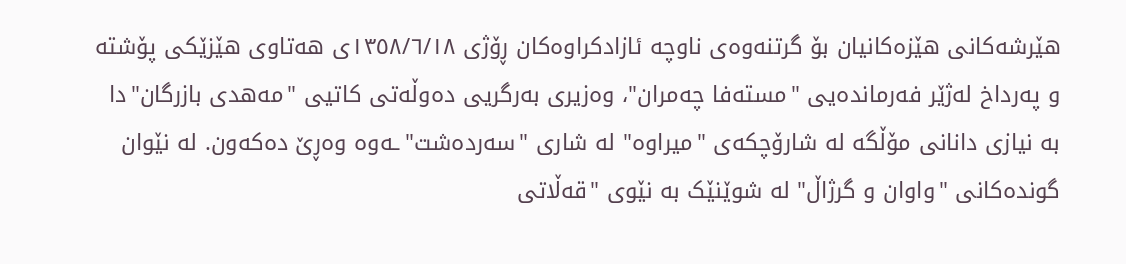هێرشەکانی هێزەکانیان بۆ گرتنەوەی ناوچە ئازادکراوەکان ڕۆژی ١٣٥٨/٦/١٨ی هەتاوی هێزێکی پۆشتە و پەرداخ لەژێر فەرماندەیی "مستەفا چەمران"، وەزیری بەرگریی دەوڵەتی کاتیی "مەهدی بازرگان"دا بە نیازی دانانی مۆڵگە لە شارۆچکەی "میراوە" لە شاری "سەردەشت"ـەوە وەڕێ دەکەون. لە نێوان گوندەکانی "واوان و گرژاڵ" لە شوێنێک بە نێوی "قەڵاتی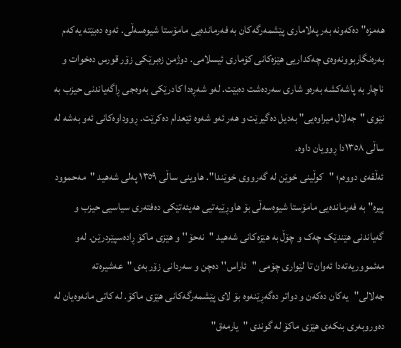هەمزە" دەکەونە بەر پەلاماری پێشمەرگەکان بە فەرماندەیی مامۆستا شیوەسەڵی. ئەوە دەبێتە یەکەم بەرەنگاربوونەوەی چەکداریی هێزەکانی کۆماری ئیسلامی. دوژمن زەبرێکی زۆر قورس دەخوات و ناچار بە پاشەکشە بەرەو شاری سەردەشت دەبێت. لەو شەڕەدا کادرێکی بەوەجی ڕاگەیاندنی حیزب بە نێوی "جەلال میراوەیی" بەدیل دەگیرێت و هەر ئەو شەوە ئێعدام دەکرێت. ڕووداوەکانی ئەو بەشە لە ساڵی ١٣٥٨دا ڕوویان داوە.
ئەڵقەی دووەم؛ "کوڵینی خوێن لە گەرووی خوێندا". هاوینی ساڵی ١٣٥٩ پەلی شەهید "مەحموود پیرە" بە فەرماندەیی مامۆستا شیوەسەڵی بۆ هاوڕێیەتیی هەیئەتێکی دەفتەری سیاسیی حیزب و گەیاندنی هێندێک چەک و چۆڵ بە هێزەکانی شەهید ''نەحۆ'' و هێزی ماکۆ ڕادەسپێردرێن. لەو مەئمووریەتەدا ئەوان تا لێواری چۆمی ''ئاراس'' دەچن و سەردانی زۆربەی "عەشیرەتە جەلالی"یەکان دەکەن و دواتر دەگەڕێنەوە بۆ لای پێشمەرگەکانی هێزی ماکۆ. لە کاتی مانەوەیان لە دەوروبەری بنکەی هێزی ماکۆ لە گوندی "یارمەق"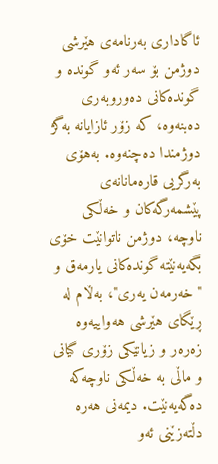ئاگاداری بەرنامەی هێرشی دوژمن بۆ سەر ئەو گوندە و گوندەکانی دەوروبەری دەبنەوە، کە زۆر ئازایانە بەگژ دوژمندا دەچنەوە. بەهۆی بەرگریی قارەمانانەی پێشمەرگەکان و خەڵکی ناوچە، دوژمن ناتوانێت خۆی بگەیەنێتە گوندەکانی یارمەق و "خەرمەن یەری"، بەڵام لە ڕێگای هێرشی هەواییەوە زەرەر و زیانێکی زۆری گیانی و ماڵی بە خەڵکی ناوچەکە دەگەیەنێت. دیمەنی هەرە دڵتەزێنی ئەو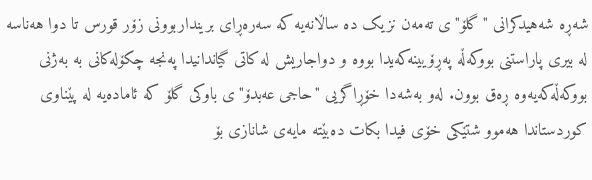شەڕە شەهیدکرانی "گلۆ"ی تەمەن نزیک دە ساڵانەیە کە سەرەڕای برینداربوونی زۆر قورس تا دوا هەناسە لە بیری پاراستنی بووکەڵە پەڕۆیینەکەیدا بووە و دواجاریش لە کاتی گیاندانیدا پەنجە چکۆلەکانی بە بەژنی بووکەڵەکەیەوە ڕەق بوون. لەو بەشەدا خۆڕاگریی "حاجی عەبدۆ"ی باوکی گلۆ کە ئامادەیە لە پێناوی کوردستاندا هەموو شتێکی خۆی فیدا بکات دەبێتە مایەی شانازی بۆ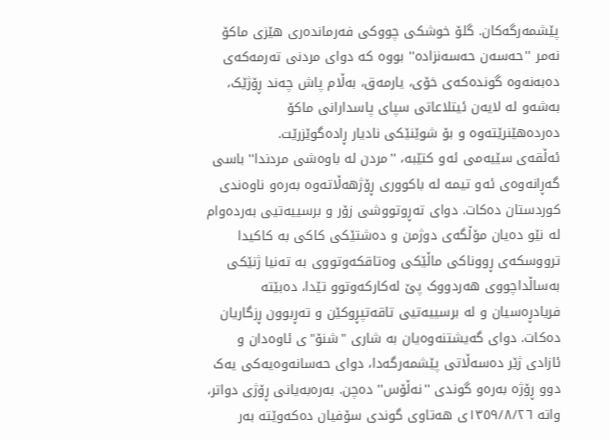پێشمەرگەکان. گلۆ خوشکی چووکی فەرماندەری هێزی ماکۆ نەمر ''حەسەن حەسەنزادە'' بووە کە دوای مردنی تەرمەکەی دەبەنەوە گوندەکەی خۆی، یارمەق، بەڵام پاش چەند ڕۆژێک، بەشەو لە لایەن ئیتلاعاتی سپای پاسدارانی ماکۆ دەردەهێنرێتەوە و بۆ شوێنێکی نادیار ڕادەگوێزرێت.
ئەڵقەی سێیەمی ئەو کتێبە، ''مردن لە باوەشی مردندا'' باسی گەڕانەوەی ئەو تیمە لە باکووری ڕۆژهەڵاتەوە بەرەو ناوەندی کوردستان دەکات. دوای تەڕوتووشی زۆر و برسییەتیی بەردەوام لە نێو دەیان مۆڵگەی دوژمن و دەشتێکی کاکی بە کاکیدا ترووسکەی ڕووناکی ماڵێکی وەتاقکەوتووی بە تەنیا ژنێکی بەساڵداچووی هەردووک پێ لەکارکەوتوو تێدا، دەبێتە فریادڕەسیان و لە برسییەتیی تاقەتپڕوکێن و تەڕبوون ڕزگاریان دەکات. دوای گەیشتنەوەیان بە شاری "شنۆ"ی ئاوەدان و ئازادی ژێر دەسەڵاتی پێشمەرگەدا، دوای حەسانەوەیەکی یەک دوو ڕۆژە بەرەو گوندی ''نەڵۆس'' دەچن. بەرەبەیانی ڕۆژی دواتر، واتە ١٣٥٩/٨/٢٦ی هەتاوی گوندی سۆفیان دەکەوێتە بەر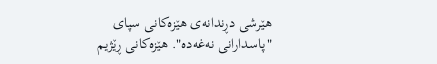هێرشی دڕندانەی هێزەکانی سپای "پاسدارانی نەغەدە". هێزەکانی ڕێژیم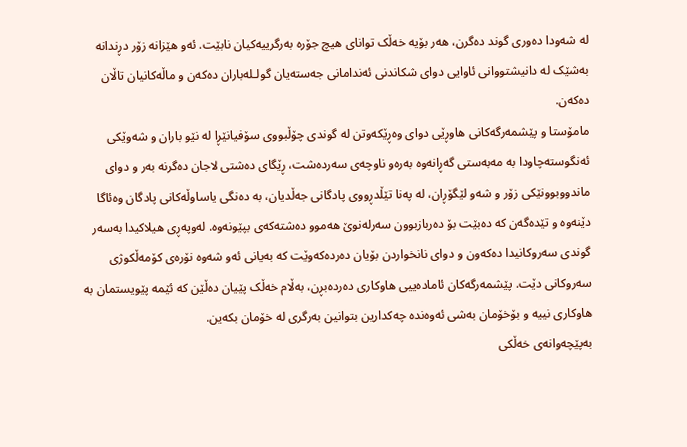لە شەودا دەوری گوند دەگرن، هەر بۆیە خەڵک توانای هیچ جۆرە بەرگرییەکیان نابێت. ئەو هێزانە زۆر دڕندانە بەشێک لە دانیشتووانی ئاوایی دوای شکاندنی ئەندامانی جەستەیان گولـلەباران دەکەن و ماڵەکانیان تاڵان دەکەن.
مامۆستا و پێشمەرگەکانی هاوڕێی دوای وەڕێکەوتن لە گوندی چۆڵبووی سۆفیانێڕا لە نێو باران و شەوێکی ئەنگوستەچاودا بە مەبەستی گەڕانەوە بەرەو ناوچەی سەردەشت، ڕێگای دەشتی لاجان دەگرنە بەر و دوای ماندووبوونێکی زۆر و شەو لێگۆڕان، لە پەنا تێڵدڕووی پادگانی جەڵدیان، بە دەنگی یاساوڵەکانی پادگان وەئاگا دێنەوە و تێدەگەن کە دەبێت بۆ دەربازبوون سەرلەنوێ هەموو دەشتەکەی بپێونەوە. لەوپەڕی هیلاکیدا بەسەر گوندی سەروکانیدا دەکەون و دوای نانخواردن بۆیان دەردەکەوێت کە بەیانی ئەو شەوە نۆرەی کۆمەڵکوژی سەروکانی دێت. پێشمەرگەکان ئامادەییی هاوکاری دەردەبڕن، بەڵام خەڵک پێیان دەڵێن کە ئێمە پێویستمان بە هاوکاری نییە و بۆخۆمان بەشی ئەوەندە چەکدارین بتوانین بەرگری لە خۆمان بکەین.
بەپێچەوانەی خەڵکی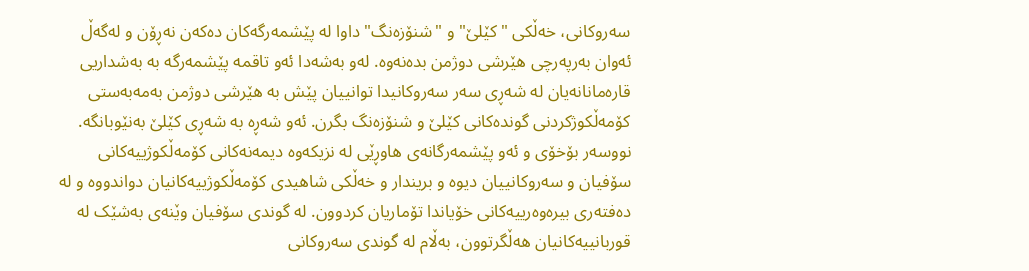سەروکانی، خەڵکی "کێلێ" و "شنۆزەنگ" داوا لە پێشمەرگەکان دەکەن نەڕۆن و لەگەڵ ئەوان بەرپەرچی هێرشی دوژمن بدەنەوە. لەو بەشەدا ئەو تاقمە پێشمەرگە بە بەشداریی قارەمانانەیان لە شەڕی سەر سەروکانیدا توانییان پێش بە هێرشی دوژمن بەمەبەستی کۆمەڵکوژکردنی گوندەکانی کێلێ و شنۆزەنگ بگرن. ئەو شەڕە بە شەڕی کێلێ بەنێوبانگە.
نووسەر بۆخۆی و ئەو پێشمەرگانەی هاوڕێی لە نزیکەوە دیمەنەکانی کۆمەڵکوژییەکانی سۆفیان و سەروکانییان دیوە و بریندار و خەڵکی شاهیدی کۆمەڵکوژییەکانیان دواندووە و لە دەفتەری بیرەوەرییەکانی خۆیاندا تۆماریان کردوون. لە گوندی سۆفیان وێنەی بەشێک لە قوربانییەکانیان هەڵگرتوون، بەڵام لە گوندی سەروکانی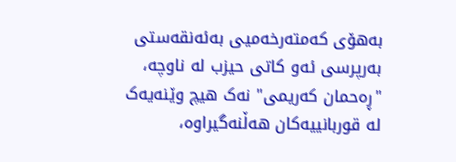بەهۆی کەمتەرخەمیی بەئەنقەستی بەرپرسی ئەو کاتی حیزب لە ناوچە، "ڕەحمان کەریمی" نەک هیچ وێنەیەک لە قوربانییەکان هەڵنەگیراوە،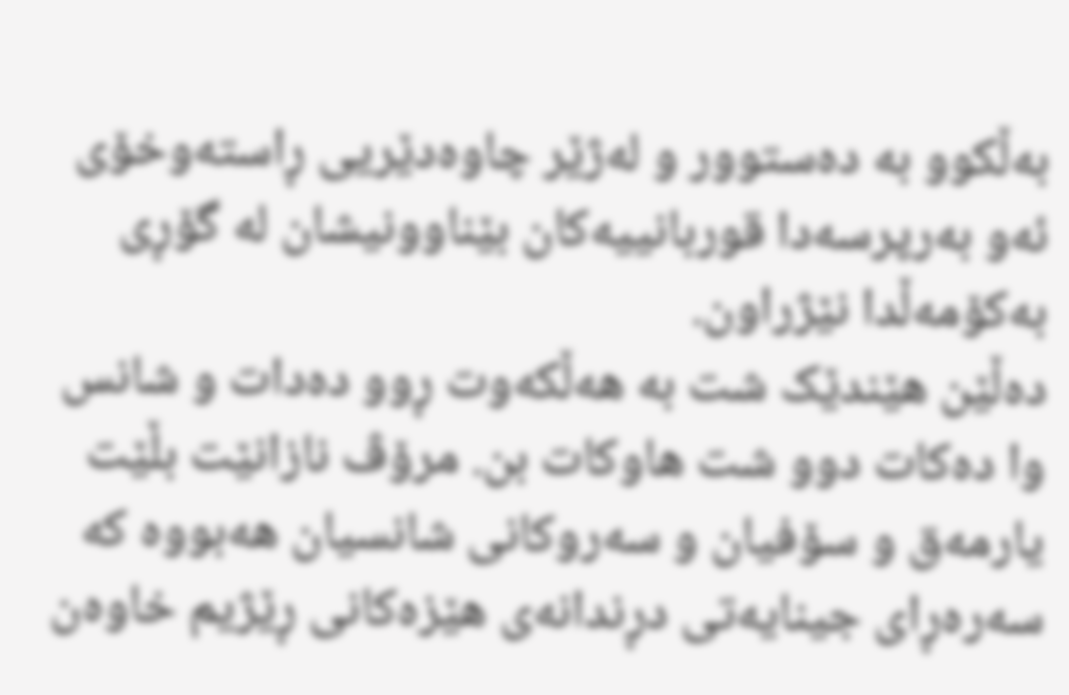بەڵکوو بە دەستوور و لەژێر چاوەدێریی ڕاستەوخۆی ئەو بەرپرسەدا قوربانییەکان بێناوونیشان لە گۆڕی بەکۆمەڵدا نێژراون.
دەڵێن هێندێک شت بە هەڵکەوت ڕوو دەدات و شانس وا دەکات دوو شت هاوکات بن. مرۆڤ نازانێت بڵێت یارمەق و سۆفیان و سەروکانی شانسیان هەبووە کە سەرەڕای جینایەتی دڕندانەی هێزەکانی ڕێژیم خاوەن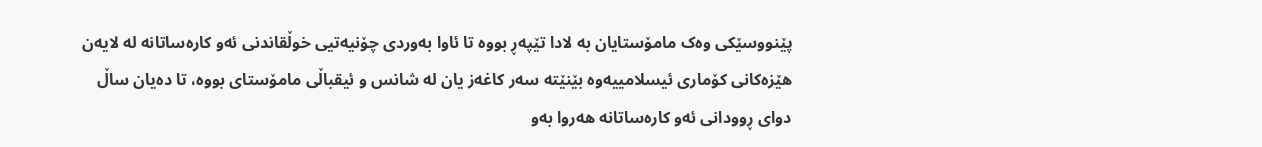پێنووسێکی وەک مامۆستایان بە لادا تێپەڕ بووە تا ئاوا بەوردی چۆنیەتیی خوڵقاندنی ئەو کارەساتانە لە لایەن هێزەکانی کۆماری ئیسلامییەوە بێنێتە سەر کاغەز یان لە شانس و ئیقباڵی مامۆستای بووە، تا دەیان ساڵ دوای ڕوودانی ئەو کارەساتانە هەروا بەو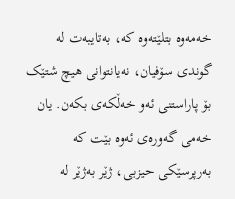خەمەوە بتلێتەوە کە، بەتایبەت لە گوندی سۆفیان، نەیانتوانی هیچ شتێک بۆ پاراستنی ئەو خەڵکەی بکەن. یان خەمی گەورەی ئەوە بێت کە بەرپرسێکی حیزبی، ژێر بەژێر لە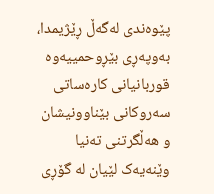پێوەندی لەگەڵ ڕێژیمدا، بەوپەڕی بێڕوحمییەوە قوربانیانی کارەساتی سەروکانی بێناوونیشان و هەڵگرتنی تەنیا وێنەیەک لێیان لە گۆڕی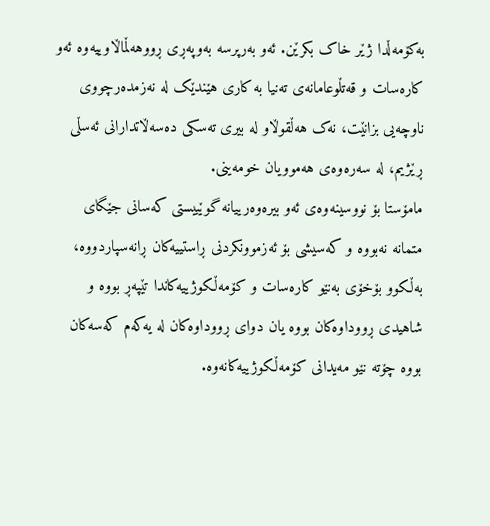بەکۆمەڵدا ژێر خاک بکرێن. ئەو بەرپرسە بەوپەڕی ڕووهەڵماڵاوییەوە ئەو کارەسات و قەتڵوعامانەی تەنیا بە کاری هێندێک لە نەزمدەرچووی ناوچەیی بزانێت، نەک هەڵقوڵاو لە بیری تەسکی دەسەڵاتدارانی ئەسڵی ڕێژیم، لە سەرەوەی هەموویان خومەینی.
مامۆستا بۆ نووسینەوەی ئەو بیرەوەرییانە گوێبیستی کەسانی جێگای متمانە نەبووە و کەسیشی بۆ ئەزموونکردنی ڕاستییەکان ڕانەسپاردووە، بەڵکوو بۆخۆی بەنێو کارەسات و کۆمەڵکوژییەکاندا تێپەڕ بووە و شاهیدی ڕووداوەکان بووە یان دوای ڕووداوەکان لە یەکەم کەسەکان بووە چۆتە نێو مەیدانی کۆمەڵکوژییەکانەوە.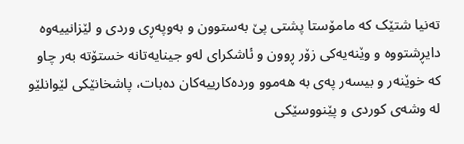تەنیا شتێک کە مامۆستا پشتی پێ بەستوون و بەوپەڕی وردی و لێزانییەوە دایڕشتووە و وێنەیەکی زۆر ڕوون و ئاشکرای لەو جینایەتانە خستۆتە بەر چاو کە خوێنەر و بیسەر پەی بە هەموو وردەکارییەکان دەبات، پاشخانێکی لێوانلێو لە وشەی کوردی و پێنووسێکی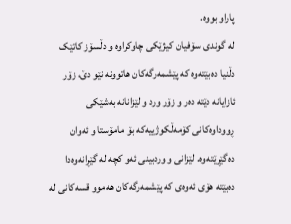پاراو بووە.
لە گوندی سۆفیان کیژێکی چاوکراوە و دڵسۆز کاتێک دڵنیا دەبێتەوە کە پێشمەرگەکان هاتوونە نێو دێ، زۆر ئازایانە دێتە دەر و زۆر ورد و لێزانانە بەشێکی ڕووداوەکانی کۆمەڵکوژییەکە بۆ مامۆستا و ئەوان دەگێڕێتەوە. لێزانی و وردبینی ئەو کچە لە گێڕانەوەدا دەبێتە هۆی ئەوەی کە پێشمەرگەکان هەموو قسەکانی لە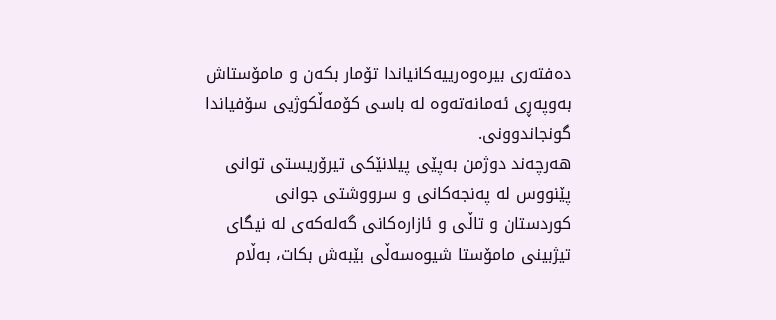دەفتەری بیرەوەرییەکانیاندا تۆمار بکەن و مامۆستاش بەوپەڕی ئەمانەتەوە لە باسی کۆمەڵکوژیی سۆفیاندا گونجاندوونی.
هەرچەند دوژمن بەپێی پیلانێکی تیرۆریستی توانی پێنووس لە پەنجەکانی و سرووشتی جوانی کوردستان و تاڵی و ئازارەکانی گەلەکەی لە نیگای تیژبینی مامۆستا شیوەسەڵی بێبەش بکات، بەڵام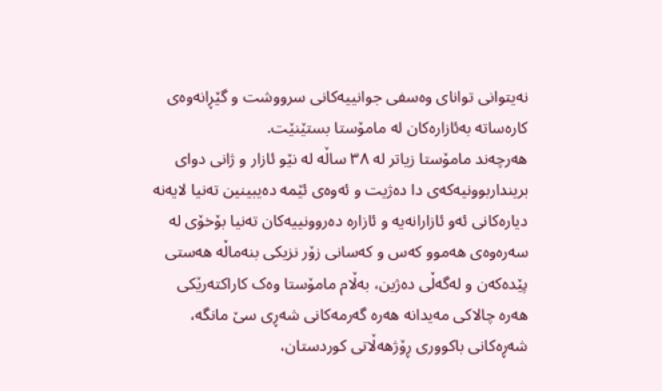نەیتوانی توانای وەسفی جوانییەکانی سرووشت و گێڕانەوەی کارەساتە بەئازارەکان لە مامۆستا بستێنێت.
هەرچەند مامۆستا زیاتر لە ٣٨ ساڵە لە نێو ئازار و ژانی دوای برینداربوونیەکەی دا دەژیت و ئەوەی ئێمە دەیبینین تەنیا لایەنە دیارەکانی ئەو ئازارانەیە و ئازارە دەروونییەکان تەنیا بۆخۆی لە سەرەوەی هەموو کەس و کەسانی زۆر نزیکی بنەماڵە هەستی پێدەکەن و لەگەڵی دەژین، بەڵام مامۆستا وەک کاراکتەرێکی هەرە چالاکی مەیدانە هەرە گەرمەکانی شەڕی سێ مانگە، شەڕەکانی باکووری ڕۆژهەڵاتی کوردستان،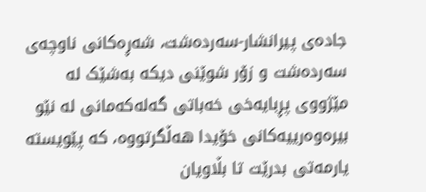جادەی پیرانشار-سەردەشت، شەڕەکانی ناوچەی سەردەشت و زۆر شوێنی دیکە بەشێک لە مێژووی پڕبایەخی خەباتی گەلەکەمانی لە نێو بیرەوەرییەکانی خۆیدا هەڵگرتووە، کە پێویستە یارمەتی بدرێت تا بڵاویان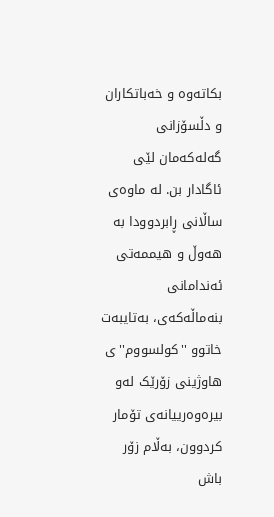بکاتەوە و خەباتکاران و دڵسۆزانی گەلەکەمان لێی ئاگادار بن. لە ماوەی ساڵانی ڕابردوودا بە هەوڵ و هیممەتی ئەندامانی بنەماڵەکەی، بەتایبەت خاتوو ''کولسووم''ی هاوژینی زۆرێک لەو بیرەوەرییانەی تۆمار کردوون، بەڵام زۆر باش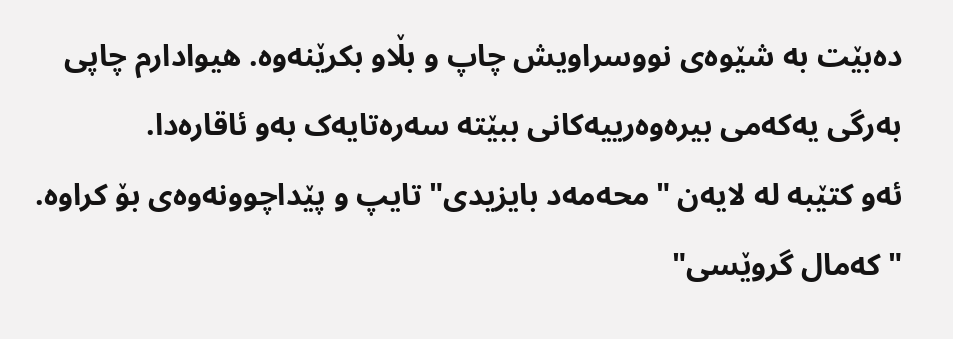دەبێت بە شێوەی نووسراویش چاپ و بڵاو بکرێنەوە. هیوادارم چاپی بەرگی یەکەمی بیرەوەرییەکانی ببێتە سەرەتایەک بەو ئاقارەدا.
ئەو کتێبە لە لایەن "محەمەد بایزیدی" تایپ و پێداچوونەوەی بۆ کراوە. "کەمال گروێسی"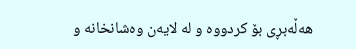هەڵەبڕی بۆ کردووە و لە لایەن وەشانخانە و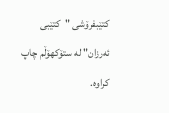کتێبفرۆشی "کتێبی ئەرزان" لە ستۆکهۆڵم چاپ کراوە.